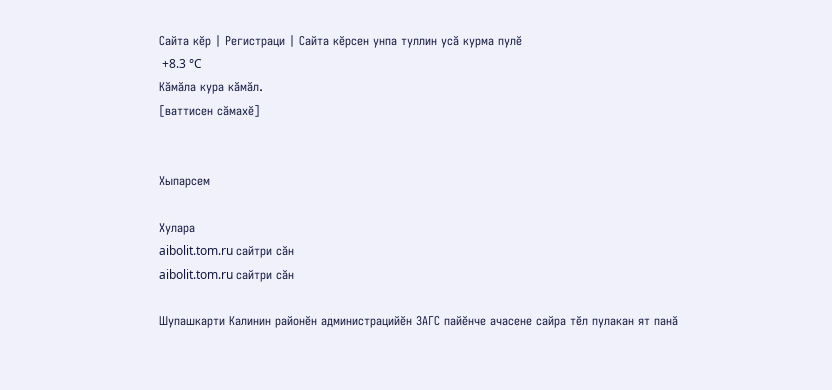Сайта кӗр | Регистраци | Сайта кӗрсен унпа туллин усӑ курма пулӗ
 +8.3 °C
Кӑмӑла кура кӑмӑл.
[ваттисен сӑмахӗ]


Хыпарсем

Хулара
aibolit.tom.ru сайтри сӑн
aibolit.tom.ru сайтри сӑн

Шупашкарти Калинин районӗн администрацийӗн ЗАГС пайӗнче ачасене сайра тӗл пулакан ят панӑ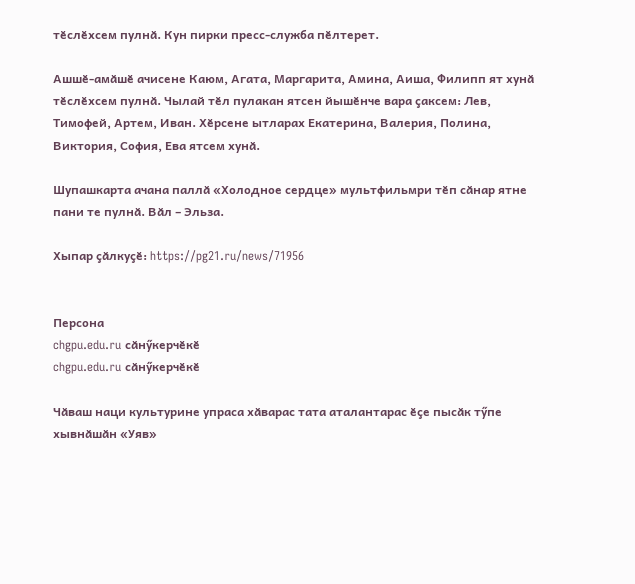тӗслӗхсем пулнӑ. Кун пирки пресс-служба пӗлтерет.

Ашшӗ-амӑшӗ ачисене Каюм, Агата, Маргарита, Амина, Аиша, Филипп ят хунӑ тӗслӗхсем пулнӑ. Чылай тӗл пулакан ятсен йышӗнче вара ҫаксем: Лев, Тимофей, Артем, Иван. Хӗрсене ытларах Екатерина, Валерия, Полина, Виктория, София, Ева ятсем хунӑ.

Шупашкарта ачана паллӑ «Холодное сердце» мультфильмри тӗп сӑнар ятне пани те пулнӑ. Вӑл – Эльза.

Хыпар ҫӑлкуҫӗ: https://pg21.ru/news/71956


Персона
chgpu.edu.ru сӑнӳкерчӗкӗ
chgpu.edu.ru сӑнӳкерчӗкӗ

Чӑваш наци культурине упраса хӑварас тата аталантарас ӗҫе пысӑк тӳпе хывнӑшӑн «Уяв»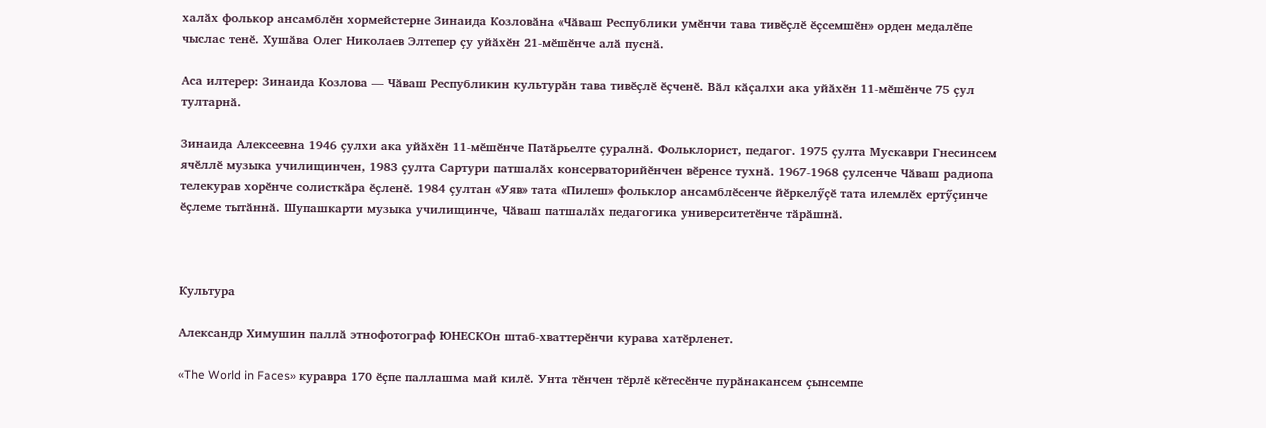халӑх фолькор ансамблӗн хормейстерне Зинаида Козловӑна «Чӑваш Республики умӗнчи тава тивӗҫлӗ ӗҫсемшӗн» орден медалӗпе чыслас тенӗ. Хушӑва Олег Николаев Элтепер ҫу уйӑхӗн 21-мӗшӗнче алӑ пуснӑ.

Аса илтерер: Зинаида Козлова — Чӑваш Республикин культурӑн тава тивӗҫлӗ ӗҫченӗ. Вӑл кӑҫалхи ака уйӑхӗн 11-мӗшӗнче 75 ҫул тултарнӑ.

Зинаида Алексеевна 1946 ҫулхи ака уйӑхӗн 11-мӗшӗнче Патӑрьелте ҫуралнӑ. Фольклорист, педагог. 1975 ҫулта Мускаври Гнесинсем ячӗллӗ музыка училищинчен, 1983 ҫулта Сартури патшалӑх консерваторийӗнчен вӗренсе тухнӑ. 1967-1968 ҫулсенче Чӑваш радиопа телекурав хорӗнче солисткӑра ӗҫленӗ. 1984 ҫултан «Уяв» тата «Пилеш» фольклор ансамблӗсенче йӗркелӳҫӗ тата илемлӗх ертӳҫинче ӗҫлеме тытӑннӑ. Шупашкарти музыка училищинче, Чӑваш патшалӑх педагогика университетӗнче тӑрӑшнӑ.



Культура

Александр Химушин паллӑ этнофотограф ЮНЕСКОн штаб-хваттерӗнчи курава хатӗрленет.

«The World in Faces» куравра 170 ӗҫпе паллашма май килӗ. Унта тӗнчен тӗрлӗ кӗтесӗнче пурӑнакансем ҫынсемпе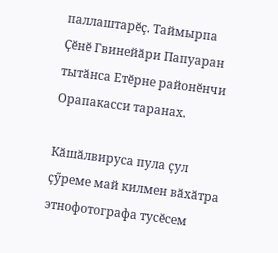паллаштарӗҫ. Таймырпа Ҫӗнӗ Гвинейӑри Папуаран тытӑнса Етӗрне районӗнчи Орапакасси таранах.

Кӑшӑлвируса пула ҫул ҫӳреме май килмен вӑхӑтра этнофотографа тусӗсем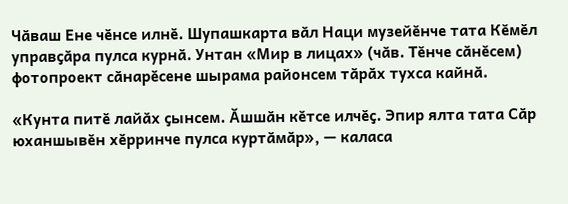Чӑваш Ене чӗнсе илнӗ. Шупашкарта вӑл Наци музейӗнче тата Кӗмӗл управҫӑра пулса курнӑ. Унтан «Мир в лицах» (чӑв. Тӗнче сӑнӗсем) фотопроект сӑнарӗсене шырама районсем тӑрӑх тухса кайнӑ.

«Кунта питӗ лайӑх ҫынсем. Ӑшшӑн кӗтсе илчӗҫ. Эпир ялта тата Сӑр юханшывӗн хӗрринче пулса куртӑмӑр», — каласа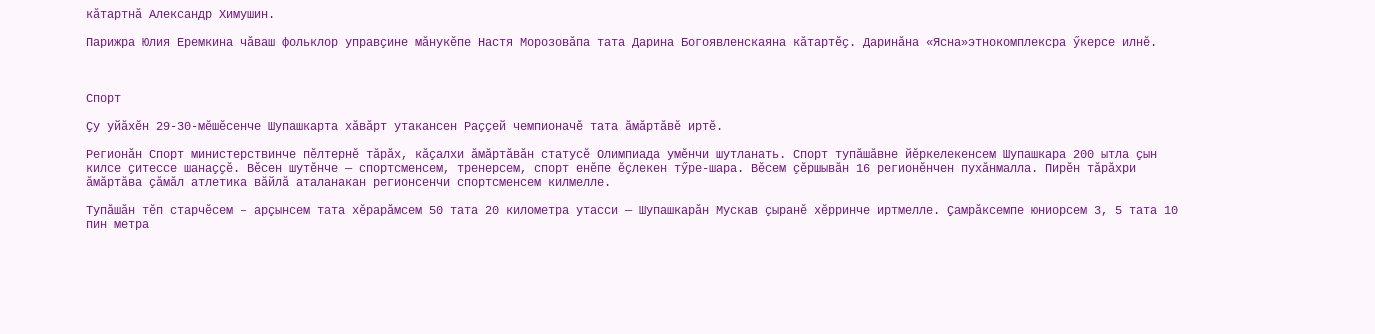кӑтартнӑ Александр Химушин.

Парижра Юлия Еремкина чӑваш фольклор управҫине мӑнукӗпе Настя Морозовӑпа тата Дарина Богоявленскаяна кӑтартӗҫ. Даринӑна «Ясна»этнокомплексра ӳкерсе илнӗ.



Спорт

Ҫу уйӑхӗн 29-30-мӗшӗсенче Шупашкарта хӑвӑрт утакансен Раҫҫей чемпионачӗ тата ӑмӑртӑвӗ иртӗ.

Регионӑн Спорт министерствинче пӗлтернӗ тӑрӑх, кӑҫалхи ӑмӑртӑвӑн статусӗ Олимпиада умӗнчи шутланать. Спорт тупӑшӑвне йӗркелекенсем Шупашкара 200 ытла ҫын килсе ҫитессе шанаҫҫӗ. Вӗсен шутӗнче — спортсменсем, тренерсем, спорт енӗпе ӗҫлекен тӳре-шара. Вӗсем ҫӗршывӑн 16 регионӗнчен пухӑнмалла. Пирӗн тӑрӑхри ӑмӑртӑва ҫӑмӑл атлетика вӑйлӑ аталанакан регионсенчи спортсменсем килмелле.

Тупӑшӑн тӗп старчӗсем – арҫынсем тата хӗрарӑмсем 50 тата 20 километра утасси — Шупашкарӑн Мускав ҫыранӗ хӗрринче иртмелле. Ҫамрӑксемпе юниорсем 3, 5 тата 10 пин метра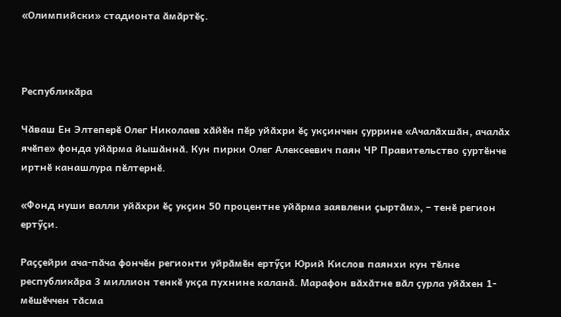«Олимпийски» стадионта ӑмӑртӗҫ.



Республикӑра

Чӑваш Ен Элтеперӗ Олег Николаев хӑйӗн пӗр уйӑхри ӗҫ укҫинчен ҫуррине «Ачалӑхшӑн, ачалӑх ячӗпе» фонда уйӑрма йышӑннӑ. Кун пирки Олег Алексеевич паян ЧР Правительство ҫуртӗнче иртнӗ канашлура пӗлтернӗ.

«Фонд нуши валли уйӑхри ӗҫ укҫин 50 процентне уйӑрма заявлени ҫыртӑм», – тенӗ регион ертӳҫи.

Раҫҫейри ача-пӑча фончӗн регионти уйрӑмӗн ертӳҫи Юрий Кислов паянхи кун тӗлне республикӑра 3 миллион тенкӗ укҫа пухнине каланӑ. Марафон вӑхӑтне вӑл ҫурла уйӑхен 1-мӗшӗччен тӑсма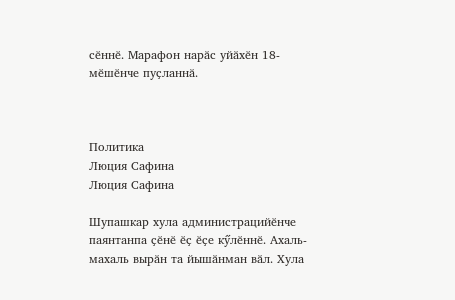сӗннӗ. Марафон нарӑс уйӑхӗн 18-мӗшӗнче пуҫланнӑ.



Политика
Люция Сафина
Люция Сафина

Шупашкар хула администрацийӗнче паянтанпа ҫӗнӗ ӗҫ ӗҫе кӳлӗннӗ. Ахаль-махаль вырӑн та йышӑнман вӑл. Хула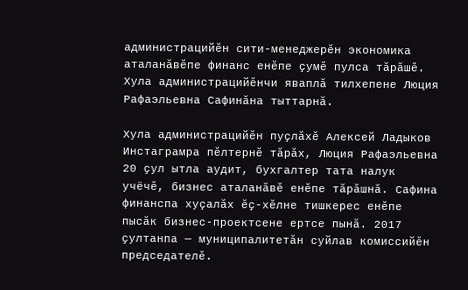администрацийӗн сити-менеджерӗн экономика аталанӑвӗпе финанс енӗпе ҫумӗ пулса тӑрӑшӗ. Хула администрацийӗнчи яваплӑ тилхепене Люция Рафаэльевна Сафинӑна тыттарнӑ.

Хула администрацийӗн пуҫлӑхӗ Алексей Ладыков Инстаграмра пӗлтернӗ тӑрӑх, Люция Рафаэльевна 20 ҫул ытла аудит, бухгалтер тата налук учёчӗ, бизнес аталанӑвӗ енӗпе тӑрӑшнӑ. Сафина финанспа хуҫалӑх ӗҫ-хӗлне тишкерес енӗпе пысӑк бизнес-проектсене ертсе пынӑ. 2017 ҫултанпа — муниципалитетӑн суйлав комиссийӗн председателӗ.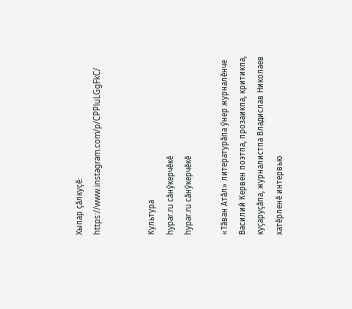Хыпар ҫӑлкуҫӗ: https://www.instagram.com/p/CPPluLGgFkC/


Культура
hypar.ru сӑнӳкерчӗкӗ
hypar.ru сӑнӳкерчӗкӗ

«Тӑван Атӑл» литературӑпа ӳнер журналӗнче Василий Кервен поэтпа, прозаикпа, критикпа, куҫаруҫӑпа, журналистпа Владислав Николаев хатӗрленӗ интервью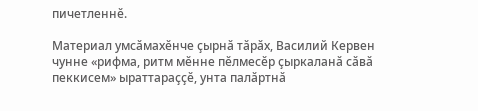пичетленнӗ.

Материал умсӑмахӗнче ҫырнӑ тӑрӑх, Василий Кервен чунне «рифма, ритм мӗнне пӗлмесӗр ҫыркаланӑ сӑвӑ пеккисем» ыраттараҫҫӗ, унта палӑртнӑ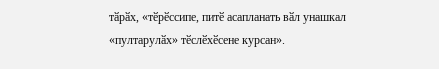тӑрӑх, «тӗрӗссипе, питӗ асапланать вӑл унашкал «пултарулӑх» тӗслӗхӗсене курсан».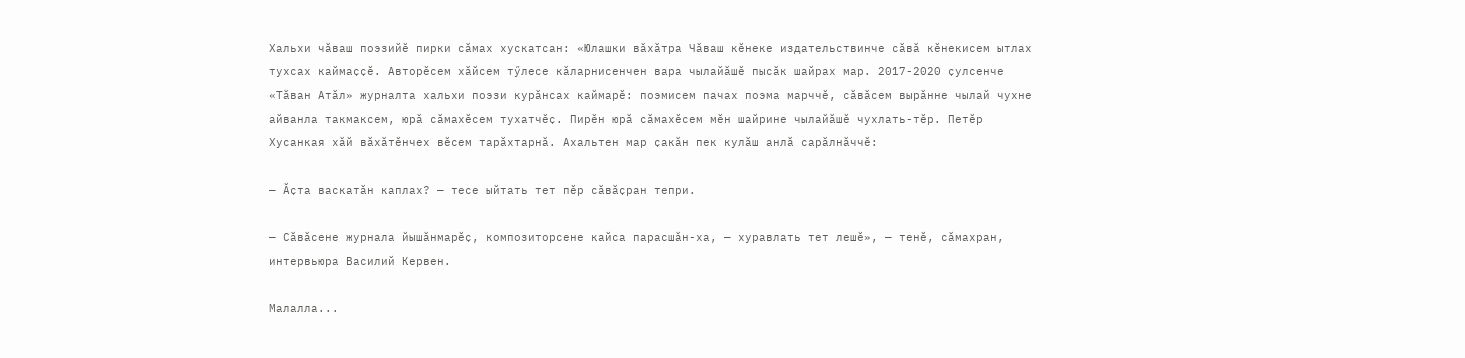Хальхи чӑваш поэзийӗ пирки сӑмах хускатсан: «Юлашки вӑхӑтра Чӑваш кӗнеке издательствинче сӑвӑ кӗнекисем ытлах тухсах каймаҫҫӗ. Авторӗсем хӑйсем тӳлесе кӑларнисенчен вара чылайӑшӗ пысӑк шайрах мар. 2017-2020 ҫулсенче «Тӑван Атӑл» журналта хальхи поэзи курӑнсах каймарӗ: поэмисем пачах поэма марччӗ, сӑвӑсем вырӑнне чылай чухне айванла такмаксем, юрӑ сӑмахӗсем тухатчӗҫ. Пирӗн юрӑ сӑмахӗсем мӗн шайрине чылайӑшӗ чухлать-тӗр. Петӗр Хусанкая хӑй вӑхӑтӗнчех вӗсем тарӑхтарнӑ. Ахальтен мар ҫакӑн пек кулӑш анлӑ сарӑлнӑччӗ:

— Ӑҫта васкатӑн каплах? — тесе ыйтать тет пӗр сӑвӑҫран тепри.

— Сӑвӑсене журнала йышӑнмарӗҫ, композиторсене кайса парасшӑн-ха, — хуравлать тет лешӗ», — тенӗ, сӑмахран, интервьюра Василий Кервен.

Малалла...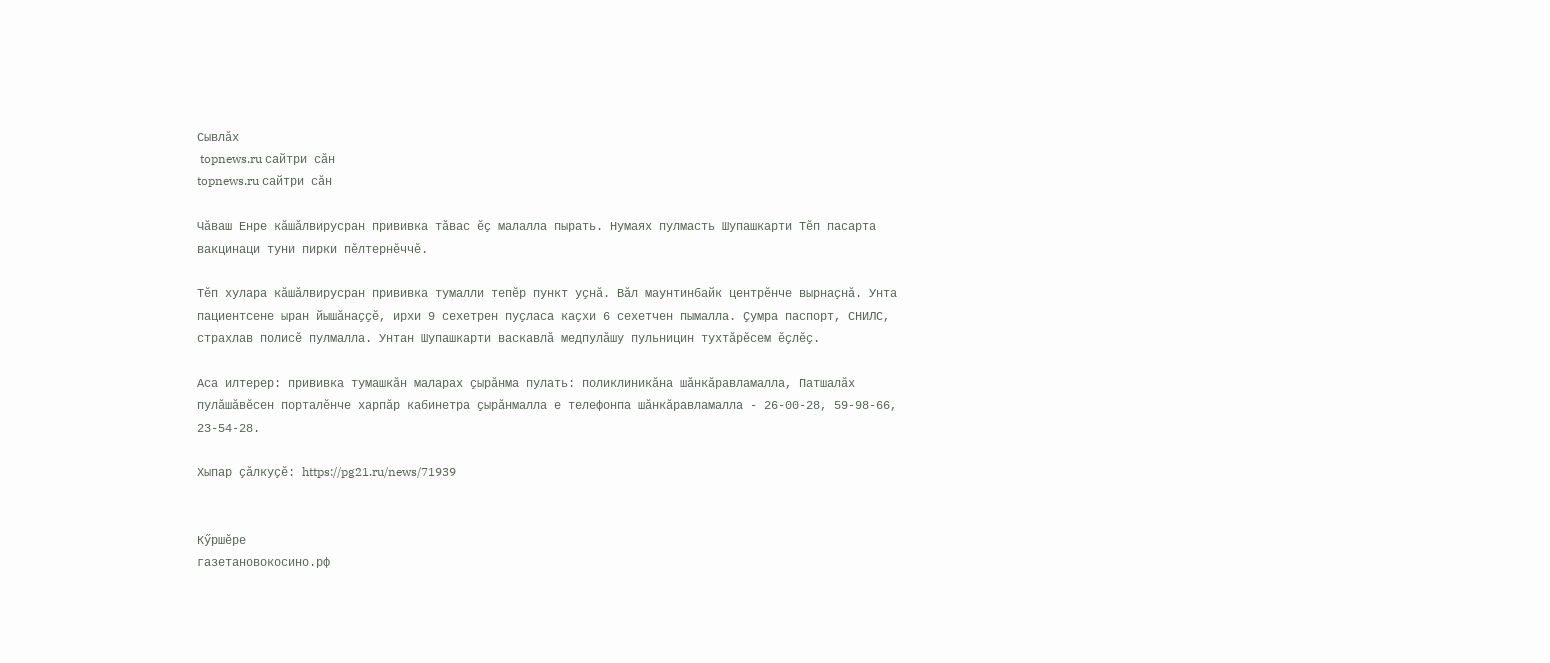Сывлӑх
 topnews.ru сайтри сӑн
topnews.ru сайтри сӑн

Чӑваш Енре кӑшӑлвирусран прививка тӑвас ӗҫ малалла пырать. Нумаях пулмасть Шупашкарти Тӗп пасарта вакцинаци туни пирки пӗлтернӗччӗ.

Тӗп хулара кӑшӑлвирусран прививка тумалли тепӗр пункт уҫнӑ. Вӑл маунтинбайк центрӗнче вырнаҫнӑ. Унта пациентсене ыран йышӑнаҫҫӗ, ирхи 9 сехетрен пуҫласа каҫхи 6 сехетчен пымалла. Ҫумра паспорт, СНИЛС, страхлав полисӗ пулмалла. Унтан Шупашкарти васкавлӑ медпулӑшу пульницин тухтӑрӗсем ӗҫлӗҫ.

Аса илтерер: прививка тумашкӑн маларах ҫырӑнма пулать: поликлиникӑна шӑнкӑравламалла, Патшалӑх пулӑшӑвӗсен порталӗнче харпӑр кабинетра ҫырӑнмалла е телефонпа шӑнкӑравламалла - 26-00-28, 59-98-66, 23-54-28.

Хыпар ҫӑлкуҫӗ: https://pg21.ru/news/71939


Кӳршӗре
газетановокосино.рф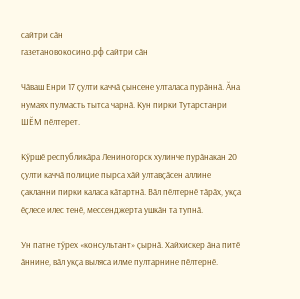сайтри сӑн
газетановокосино.рф сайтри сӑн

Чӑваш Енри 17 ҫулти каччӑ ҫынсене улталаса пурӑннӑ. Ӑна нумаях пулмасть тытса чарнӑ. Кун пирки Тутарстанри ШӖМ пӗлтерет.

Кӳршӗ республикӑра Лениногорск хулинче пурӑнакан 20 ҫулти каччӑ полицие пырса хӑй ултавҫӑсен аллине ҫакланни пирки каласа кӑтартнӑ. Вӑл пӗлтернӗ тӑрӑх, укҫа ӗҫлесе илес тенӗ, мессенджерта ушкӑн та тупнӑ.

Ун патне тӳрех «консультант» ҫырнӑ. Хайхискер ӑна питӗ ӑннине, вӑл укҫа выляса илме пултарнине пӗлтернӗ.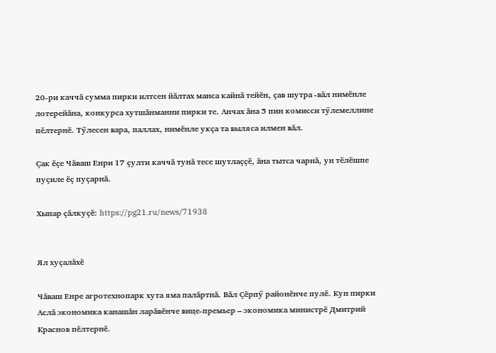20-ри каччӑ сумма пирки илтсен йӑлтах манса кайнӑ тейӗн, ҫав шутра -вӑл нимӗнле лотерейӑна, конкурса хутшӑнманни пирки те. Анчах ӑна 5 пин комисси тӳлемеллине пӗлтернӗ. Тӳлесен вара, паллах, нимӗнле укҫа та выляса илмен вӑл.

Ҫак ӗҫе Чӑваш Енри 17 ҫулти каччӑ тунӑ тесе шутлаҫҫӗ, ӑна тытса чарнӑ, ун тӗлӗшпе пуҫиле ӗҫ пуҫарнӑ.

Хыпар ҫӑлкуҫӗ: https://pg21.ru/news/71938


Ял хуҫалӑхӗ

Чӑваш Енре агротехнопарк хута яма палӑртнӑ. Вӑл Ҫӗрпӳ районӗнче пулӗ. Кун пирки Аслӑ экономика канашӑн ларӑвӗнче вице-премьер – экономика министрӗ Дмитрий Краснов пӗлтернӗ.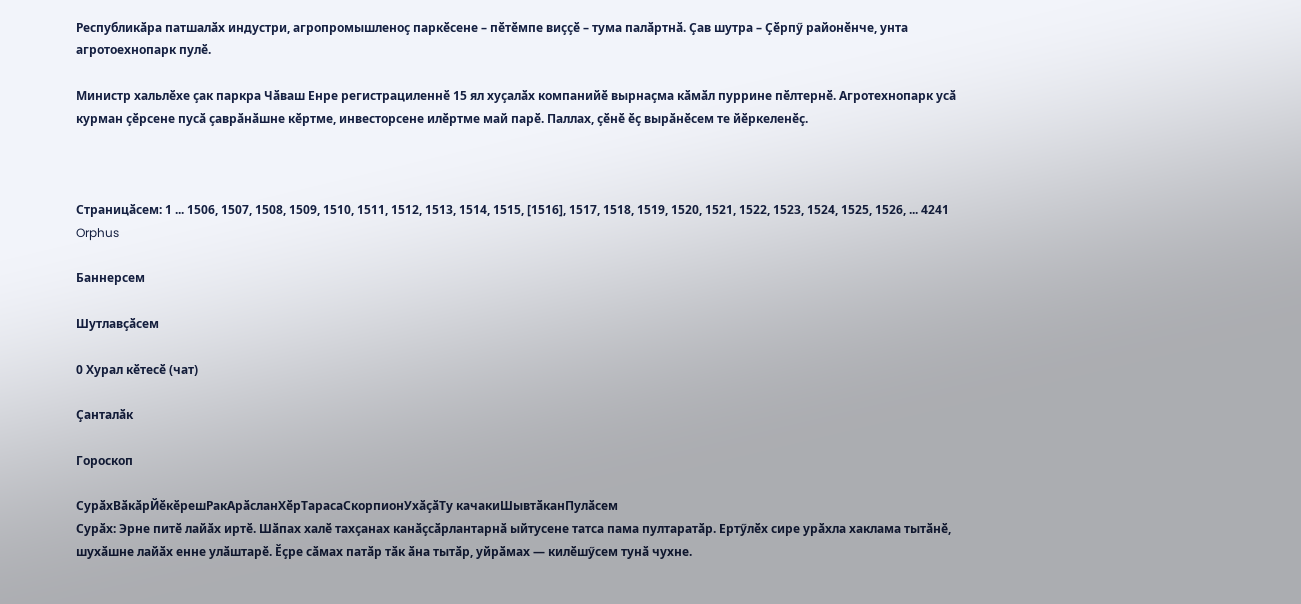Республикӑра патшалӑх индустри, агропромышленоҫ паркӗсене – пӗтӗмпе виҫҫӗ – тума палӑртнӑ. Ҫав шутра – Ҫӗрпӳ районӗнче, унта агротоехнопарк пулӗ.

Министр хальлӗхе ҫак паркра Чӑваш Енре регистрациленнӗ 15 ял хуҫалӑх компанийӗ вырнаҫма кӑмӑл пуррине пӗлтернӗ. Агротехнопарк усӑ курман ҫӗрсене пусӑ ҫаврӑнӑшне кӗртме, инвесторсене илӗртме май парӗ. Паллах, ҫӗнӗ ӗҫ вырӑнӗсем те йӗркеленӗҫ.



Страницӑсем: 1 ... 1506, 1507, 1508, 1509, 1510, 1511, 1512, 1513, 1514, 1515, [1516], 1517, 1518, 1519, 1520, 1521, 1522, 1523, 1524, 1525, 1526, ... 4241
Orphus

Баннерсем

Шутлавҫӑсем

0 Хурал кӗтесӗ (чат)

Ҫанталӑк

Гороскоп

СурӑхВӑкӑрЙӗкӗрешРакАрӑсланХӗрТарасаСкорпионУхӑҫӑТу качакиШывтӑканПулӑсем
Сурӑх: Эрне питӗ лайӑх иртӗ. Шӑпах халӗ тахҫанах канӑҫсӑрлантарнӑ ыйтусене татса пама пултаратӑр. Ертӳлӗх сире урӑхла хаклама тытӑнӗ, шухӑшне лайӑх енне улӑштарӗ. Ӗҫре сӑмах патӑр тӑк ӑна тытӑр, уйрӑмах — килӗшӳсем тунӑ чухне.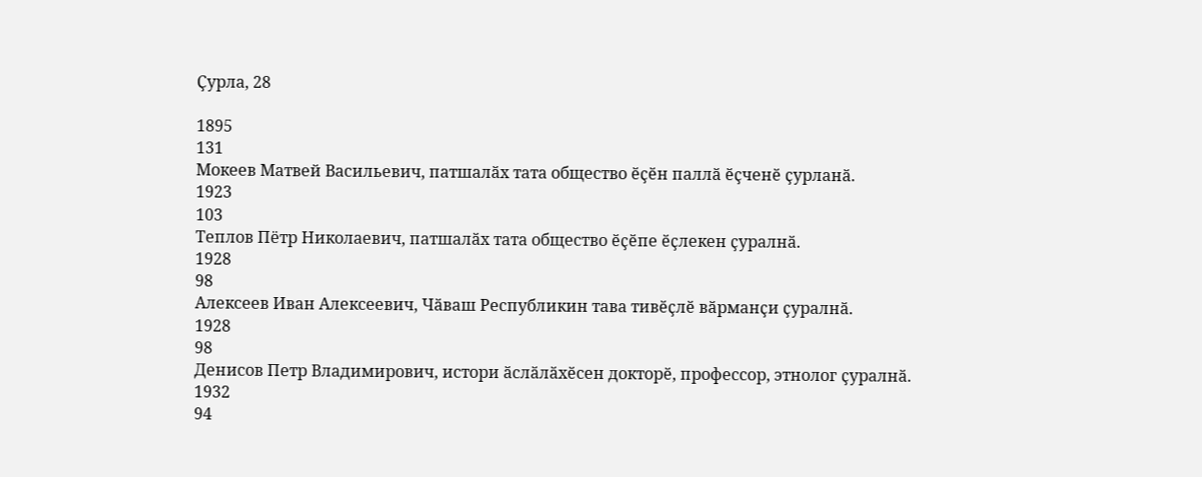Ҫурла, 28

1895
131
Мокеев Матвей Васильевич, патшалӑх тата общество ӗҫӗн паллӑ ӗҫченӗ ҫурланӑ.
1923
103
Теплов Пётр Николаевич, патшалӑх тата общество ӗҫӗпе ӗҫлекен ҫуралнӑ.
1928
98
Алексеев Иван Алексеевич, Чӑваш Республикин тава тивӗҫлӗ вӑрманҫи ҫуралнӑ.
1928
98
Денисов Петр Владимирович, истори ӑслӑлӑхӗсен докторӗ, профессор, этнолог ҫуралнӑ.
1932
94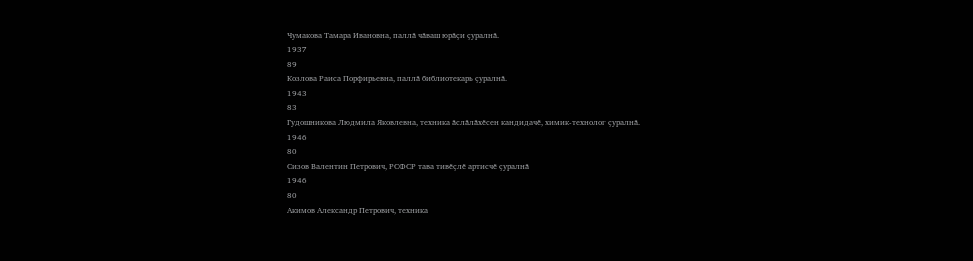Чумакова Тамара Ивановна, паллӑ чӑваш юрӑҫи ҫуралнӑ.
1937
89
Козлова Раиса Порфирьевна, паллӑ библиотекарь ҫуралнӑ.
1943
83
Гудошникова Людмила Яковлевна, техника ӑслӑлӑхӗсен кандидачӗ, химик-технолог ҫуралнӑ.
1946
80
Сизов Валентин Петрович, РСФСР тава тивӗҫлӗ артисчӗ ҫуралнӑ
1946
80
Акимов Александр Петрович, техника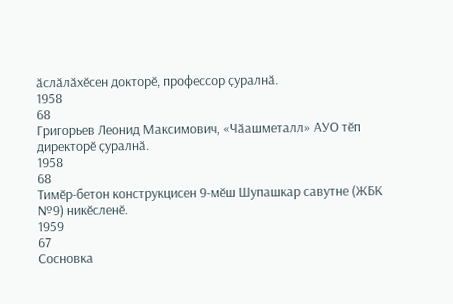ӑслӑлӑхӗсен докторӗ, профессор ҫуралнӑ.
1958
68
Григорьев Леонид Максимович, «Чӑашметалл» АУО тӗп директорӗ ҫуралнӑ.
1958
68
Тимӗр-бетон конструкцисен 9-мӗш Шупашкар савутне (ЖБК №9) никӗсленӗ.
1959
67
Сосновка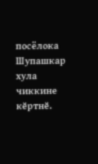посёлока Шупашкар хула чиккине кӗртнӗ.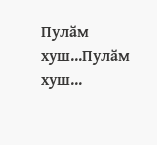Пулӑм хуш...Пулӑм хуш...